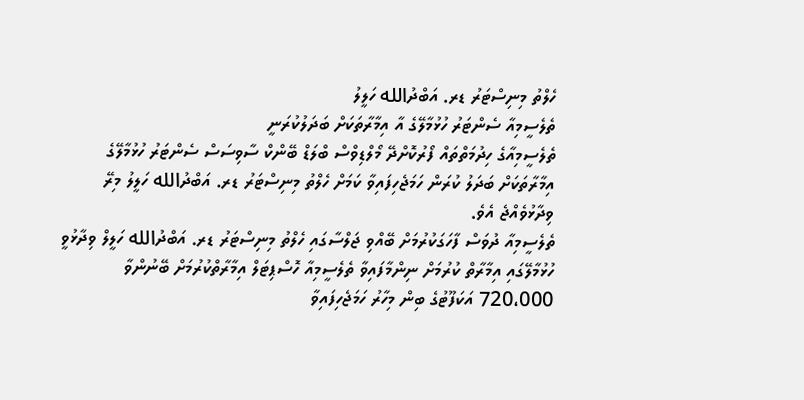ހެލްތު މިނިސްޓަރު ޑރ. އަބްދުالله ހަލީލު
ތެލެސީމިއާ ސެންޓަރު ހުޅުމާލޭގެ އާ އިމާރާތަކަށް ބަދަލުކުރަނީ
ތެލެސީމިއާގެ ހިދުމަތްތައް ފޯރުކޮށްދޭ މޯލްޑިވްސް ބްލަޑް ބޭންކް ސާވިސަސް ސެންޓަރު ހުޅުމާލޭގެ އިމާރާތަކަށް ބަދަލު ކުރަން ހަމަޖެހިފައިވާ ކަމަށް ހެލްތު މިނިސްޓަރު ޑރ. އަބްދުالله ހަލީލު މިރޭ ވިދާޅުވެއްޖެ އެވެ.
ތެލެސީމިއާ ދުވަސް ފާހަގަކުރުމަށް ބޭއްވި ޖަލްސާގައި ހެލްތު މިނިސްޓަރު ޑރ. އަބްދުالله ހަލީލް ވިދާޅުވީ ހުޅުމާލޭގައި އިމާރާތް ކުރުމަށް ނިންމާފައިވާ ތެލެސީމިއާ ހޮސްޕިޓަލް އިމާރާތްކުރުމަށް ބޭނުންވާ 720،000 އަކަފޫޓުގެ ބިން މިހާރު ހަމަޖެހިފައިވާ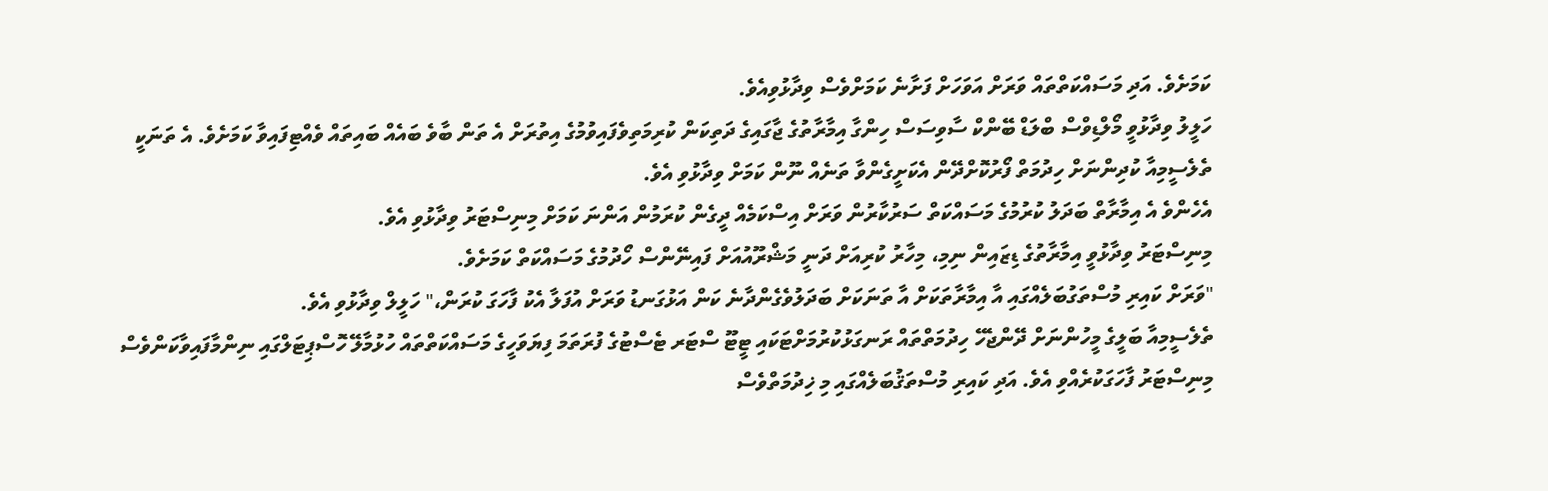ކަމަށެވެ. އަދި މަސައްކަތްތައް ވަރަށް އަވަހަށް ފަށާނެ ކަމަށްވެސް ވިދާޅުވިއެވެ.
ހަލީލު ވިދާޅުވީ މޯލްޑިވްސް ބްލަޑް ބޭންކް ސާވިސަސް ހިންގާ އިމާރާތުގެ ޖާގައިގެ ދަތިކަން ކުރިމަތިވެފައިވުމުގެ އިތުރަށް އެ ތަން ބާވެ ބައެއް ބައިތައް ވެއްޓިފައިވާ ކަމަށެވެ. އެ ތަނަކީ ތެލެސީމިއާ ކުދިންނަށް ހިދުމަތް ފޯރުކޮށްދޭން އެކަށީގެންވާ ތަނެއް ނޫން ކަމަށް ވިދާޅުވި އެވެ.
އެހެންވެ އެ އިމާރާތް ބަދަލު ކުރުމުގެ މަސައްކަތް ސަރުކާރުން ވަރަށް އިސްކަމެއް ދީގެން ކުރަމުން އަންނަ ކަމަށް މިނިސްޓަރު ވިދާޅުވި އެވެ.
މިނިސްޓަރު ވިދާޅުވީ އިމާރާތުގެ ޑިޒައިން ނިމި، މިހާރު ކުރިއަށް ދަނީ މަޝްރޫއުއަށް ފައިނޭންސް ހޯދުމުގެ މަސައްކަތް ކަމަށެވެ.
"ވަރަށް ކައިރި މުސްތަގުބަލެއްގައި އާ އިމާރާތަކަށް އާ ތަނަކަށް ބަދަލުވެގެންދާނެ ކަން އަޅުގަނޑު ވަރަށް އުފަލާ އެކު ފާހަގަ ކުރަން،" ހަލީލް ވިދާޅުވި އެވެ.
ތެލެސީމިއާ ބަލީގެ މީހުންނަށް ދޭންޖެހޭ ހިދުމަތްތައް ރަނގަޅުކުރުމަށްޓަކައި ޓީޓޫ ސްޓަރ ޓެސްޓުގެ ފުރަތަމަ ފިޔަވަހީގެ މަސައްކަތްތައް ހުޅުމާލޭ ހޮސްޕިޓަލްގައި ނިންމާފައިވާކަންވެސް މިނިސްޓަރު ފާހަގަކުރެއްވި އެވެ. އަދި ކައިރި މުސްތަޤުބަލެއްގައި މި ޚިދުމަތްވެސް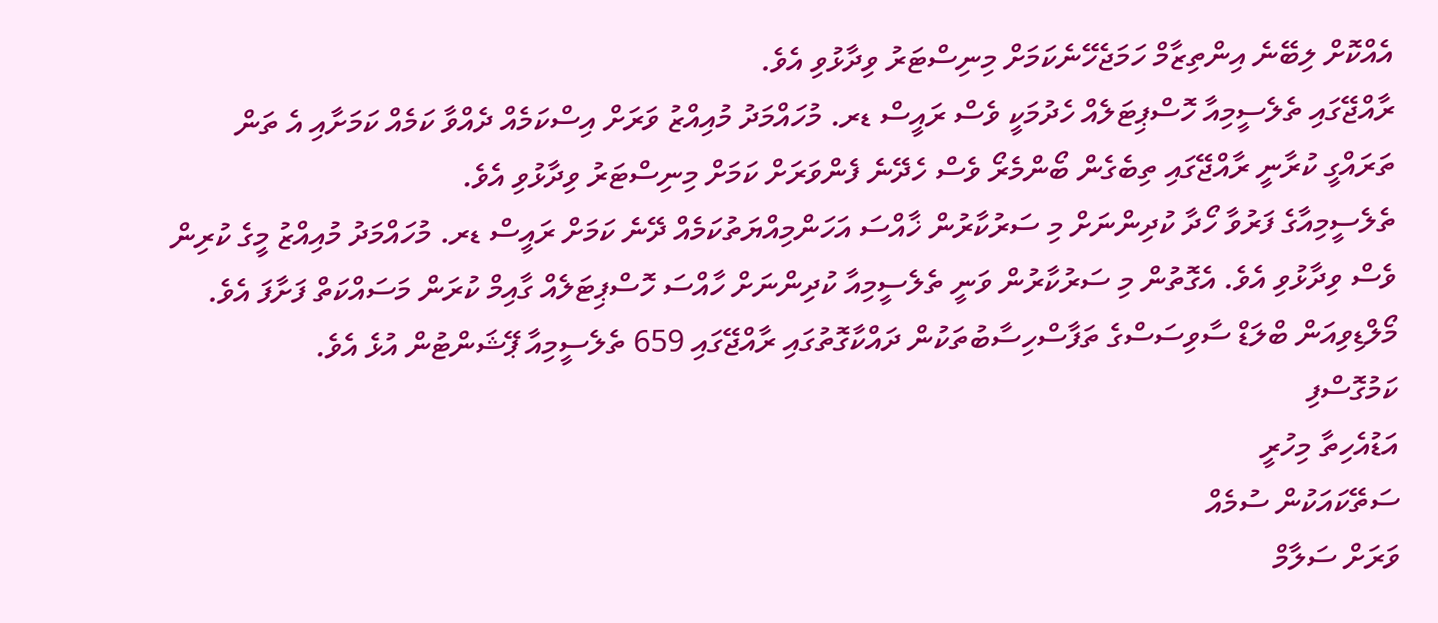އެއްކޮށް ލިބޭނެ އިންތިޒާމް ހަމަޖެހޭނެކަމަށް މިނިސްޓަރު ވިދާޅުވި އެވެ.
ރާއްޖޭގައި ތެލެސީމިއާ ހޮސްޕިޓަލެއް ހެދުމަކީ ވެސް ރައީސް ޑރ. މުހައްމަދު މުއިއްޒު ވަރަށް އިސްކަމެއް ދެއްވާ ކަމެއް ކަމަށާއި އެ ތަން ތަރައްގީ ކުރާނީ ރާއްޖޭގައި ތިބެގެން ބޯންމެރޯ ވެސް ހެދޭނެ ފެންވަރަށް ކަމަށް މިނިސްޓަރު ވިދާޅުވި އެވެ.
ތެލެސީމިއާގެ ފަރުވާ ހޯދާ ކުދިންނަށް މި ސަރުކާރުން ޚާއްސަ އަހަންމިއްޔަތުކަމެއް ދޭނެ ކަމަށް ރައީސް ޑރ. މުހައްމަދު މުއިއްޒު މީގެ ކުރިން ވެސް ވިދާޅުވި އެވެ. އެގޮތުން މި ސަރުކާރުން ވަނީ ތެލެސީމިއާ ކުދިންނަށް ހާއްސަ ހޮސްޕިޓަލެއް ގާއިމް ކުރަން މަސައްކަތް ފަށާފަ އެވެ.
މޯލްޑިވިއަން ބްލަޑް ސާވިސަސްގެ ތަފާސްހިސާބުތަކުން ދައްކާގޮތުގައި ރާއްޖޭގައި 659 ތެލެސީމިއާ ޕޭޝަންޓުން އުޅެ އެވެ.
ކަމުގޮސްފި
އަޑުއެހިތާ މިހުރީ
ސަތޭކައަކުން ސުމެއް
ވަރަށް ސަލާމް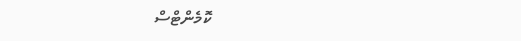ކޮމެންޓްސް